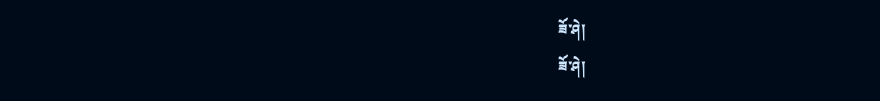ཟོ་ཤེ།
ཟོ་ཤེ།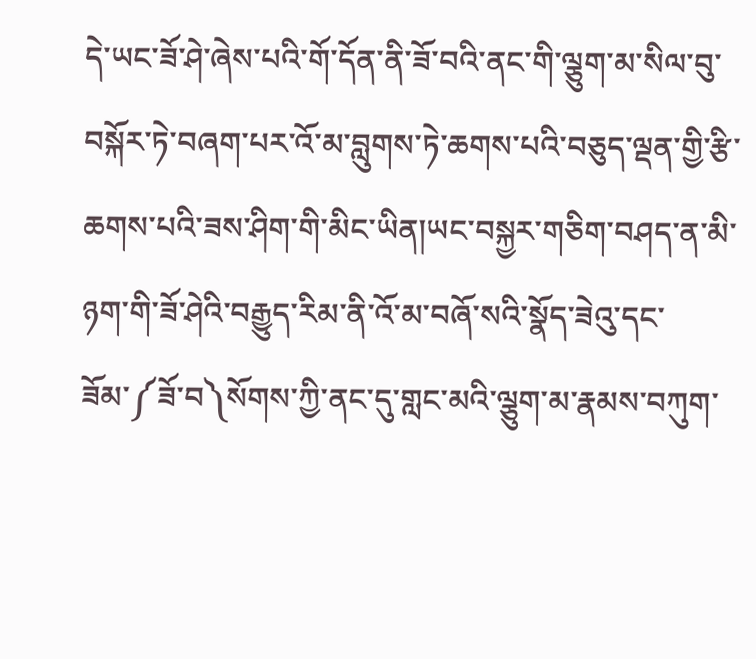དེ་ཡང་ཟོ་ཤེ་ཞེས་པའི་གོ་དོན་ནི་ཟོ་བའི་ནང་གི་ལྕུག་མ་སིལ་བུ་བསྐོར་ཏེ་བཞག་པར་འོ་མ་བླུགས་ཏེ་ཆགས་པའི་བཅུད་ལྡན་གྱི་རྩི་ཆགས་པའི་ཟས་ཤིག་གི་མིང་ཡིན།ཡང་བསྐྱར་གཅིག་བཤད་ན་མི་ཉག་གི་ཟོ་ཤེའི་བརྒྱུད་རིམ་ནི་འོ་མ་བཞོ་སའི་སྣོད་ཟེའུ་དང་ཟོམ་༼ཟོ་བ༽སོགས་ཀྱི་ནང་དུ་གླང་མའི་ལྕུག་མ་རྣམས་བཀུག་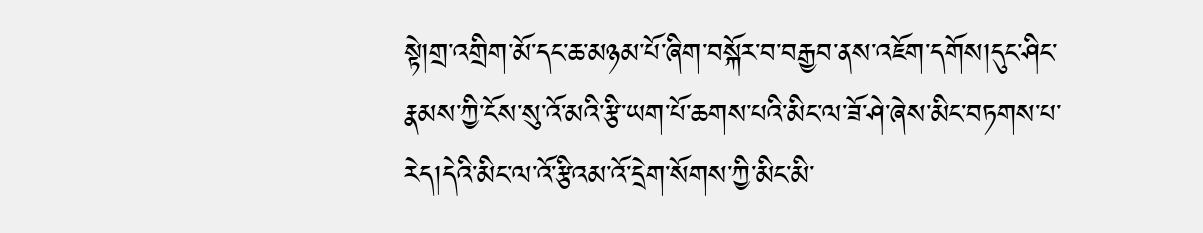སྟེ།གྲ་འགྲིག་མོ་དང་ཆ་མཉམ་པོ་ཞིག་བསྐོར་བ་བརྒྱབ་ནས་འཇོག་དགོས།དུང་ཤིང་རྣམས་ཀྱི་ངོས་སུ་འོ་མའི་རྩི་ཡག་པོ་ཆགས་པའི་མིང་ལ་ཟོ་ཤེ་ཞེས་མིང་བཏགས་པ་རེད།དེའི་མིང་ལ་འོ་རྩིའམ་འོ་དྲེག་སོགས་ཀྱི་མིང་མི་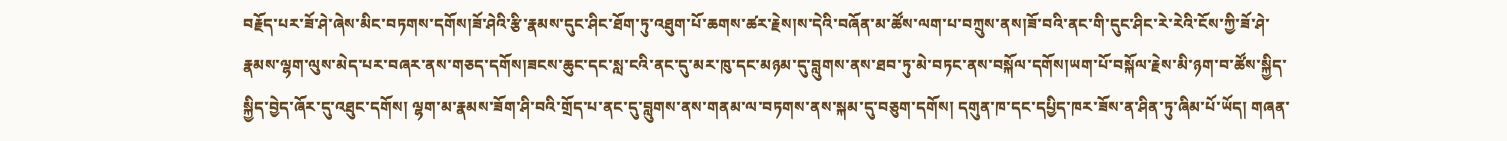བརྗོད་པར་ཟོ་ཤེ་ཞེས་མིང་བཏགས་དགོས།ཟོ་ཤེའི་རྩི་རྣམས་དུང་ཤིང་ཐོག་ཏུ་འཐུག་པོ་ཆགས་ཚར་རྗེས།ས་དེའི་བཞོན་མ་ཚོས་ལག་པ་བཀྲུས་ནས།ཟོ་བའི་ནང་གི་དུང་ཤིང་རེ་རེའི་ངོས་ཀྱི་ཟོ་ཤེ་རྣམས་ལྷག་ལུས་མེད་པར་བཞར་ནས་གཅད་དགོས།ཟངས་ཆུང་དང་སླ་ངའི་ནང་དུ་མར་ཁུ་དང་མཉམ་དུ་བླུགས་ནས་ཐབ་ཏུ་མེ་བཏང་ནས་བསྐོལ་དགོས།ཡག་པོ་བསྐོལ་རྗེས་མི་ཉག་བ་ཚོས་སྐྱིད་སྐྱིད་བྱེད་ཞོར་དུ་འཐུང་དགོས། ལྷག་མ་རྣམས་ཟོག་ཤི་བའི་གྲོད་པ་ནང་དུ་བླུགས་ནས་གནམ་ལ་བཏགས་ནས་སྐམ་དུ་བཅུག་དགོས། དགུན་ཁ་དང་དཔྱིད་ཁར་ཟོས་ན་ཤིན་ཏུ་ཞིམ་པོ་ཡོད། གཞན་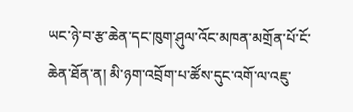ཡང་ཉེ་བ་རྩ་ཆེན་དང་ཁུག་ཤུལ་འོང་མཁན་མགྲོན་པོ་ངོ་ཆེན་ཐོན་ན། མི་ཉག་འབྲོག་པ་ཚོས་དུང་འགོ་ལ་འཇུ་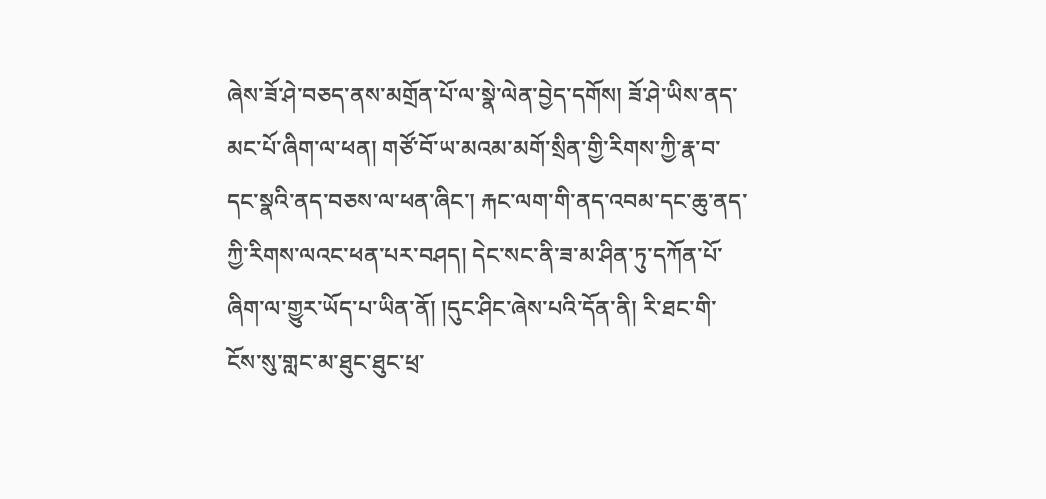ཞེས་ཟོ་ཤེ་བཅད་ནས་མགྲོན་པོ་ལ་སྣེ་ལེན་བྱེད་དགོས། ཟོ་ཤེ་ཡིས་ནད་མང་པོ་ཞིག་ལ་ཕན། གཙོ་བོ་ཡ་མའམ་མགོ་སྲིན་གྱི་རིགས་ཀྱི་རྣ་བ་དང་སྣའི་ནད་བཅས་ལ་ཕན་ཞིང་། རྐང་ལག་གི་ནད་འབམ་དང་ཆུ་ནད་ཀྱི་རིགས་ལའང་ཕན་པར་བཤད། དེང་སང་ནི་ཟ་མ་ཤིན་ཏུ་དཀོན་པོ་ཞིག་ལ་གྱུར་ཡོད་པ་ཡིན་ནོ། །དུང་ཤིང་ཞེས་པའི་དོན་ནི། རི་ཐང་གི་ངོས་སུ་གླང་མ་ཐུང་ཐུང་ཕྲ་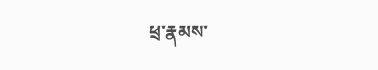ཕྲ་རྣམས་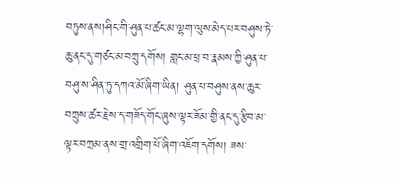བཏུས་ནས།ཤིང་གི་ཤུན་པ་ཚང་མ་ལྷག་ལུས་མེད་པར་བཤུས་ཏེ་ཆུ་ནང་དུ་གཙང་མ་བཀྲུ་དགོས། གླང་མ་ཕྲ་བ་རྣམས་ཀྱི་ཤུན་པ་བཤུ་ས་ཤིན་ཏུ་དཀའ་མོ་ཞིག་ཡིན། ཤུན་པ་བཤུས་ནས་ཆུར་བཀྲུས་ཚར་རྗེས་ད་གཟོད་གོང་ཞུས་ལྟར་ཟོམ་གྱི་ནང་དུ་རྩིབ་མ་ལྟར་བཀྲམ་ནས་གྲ་འགྲིག་པོ་ཞིག་འཇོག་དགོས། ཟས་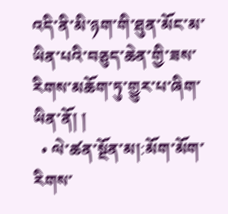འདི་ནི་མི་ཉག་གི་ཐུན་མོང་མ་ཡིན་པའི་བཅུད་ཆེན་གྱི་ཟས་རིགས་མཆོག་ཏུ་གྱུར་པ་ཞིག་ཡིན་ནོ། །
  • ལེ་ཚན་སྔོན་མ།:མོག་མོག་རིགས་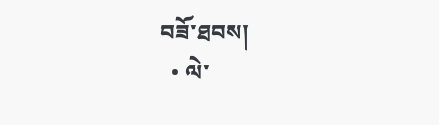བཟོ་ཐབས།
  • ལེ་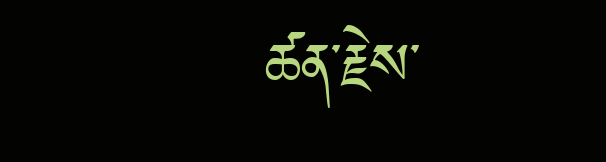ཚན་རྗེས་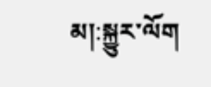མ།:སྐྱུར་ལོག